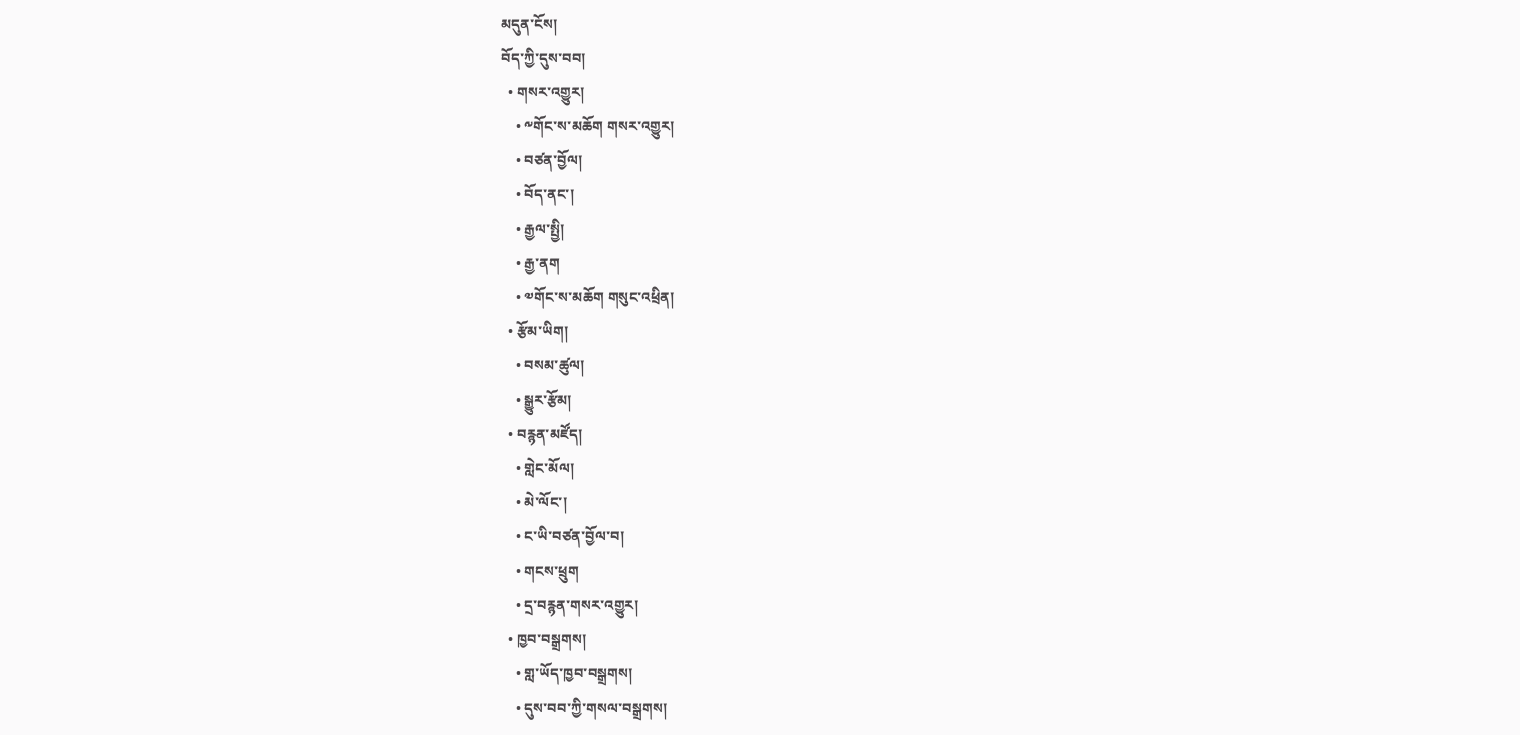མདུན་ངོས།
བོད་ཀྱི་དུས་བབ།
  • གསར་འགྱུར།
    • ༸གོང་ས་མཆོག གསར་འགྱུར།
    • བཙན་བྱོལ།
    • བོད་ནང་།
    • རྒྱལ་སྤྱི།
    • རྒྱ་ནག
    • ༧གོང་ས་མཆོག གསུང་འཕྲིན།
  • རྩོམ་ཡིག།
    • བསམ་ཚུལ།
    • སྒྱུར་རྩོམ།
  • བརྙན་མཛོད།
    • གླེང་མོལ།
    • མེ་ལོང་།
    • ང་ཡི་བཙན་བྱོལ་བ།
    • གངས་ཕྲུག
    • དྲ་བརྙན་གསར་འགྱུར།
  • ཁྱབ་བསྒྲགས།
    • གླ་ཡོད་ཁྱབ་བསྒྲགས།
    • དུས་བབ་ཀྱི་གསལ་བསྒྲགས།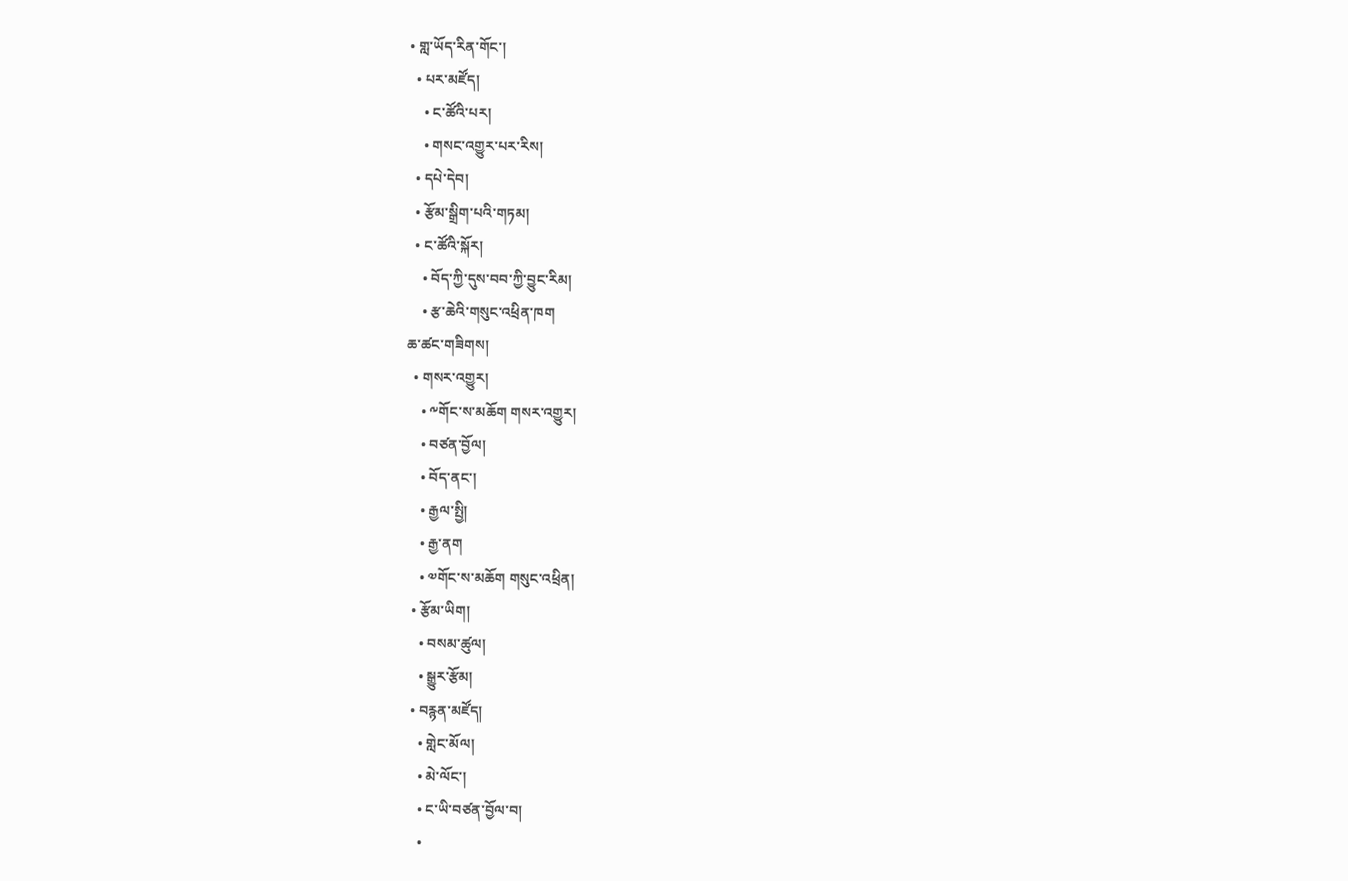• གླ་ཡོད་རིན་གོང་།
  • པར་མཛོད།
    • ང་ཚོའི་པར།
    • གསང་འགྱུར་པར་རིས།
  • དཔེ་དེབ།
  • རྩོམ་སྒྲིག་པའི་གཏམ།
  • ང་ཚོའི་སྐོར།
    • བོད་ཀྱི་དུས་བབ་ཀྱི་བྱུང་རིམ།
    • རྩ་ཆེའི་གསུང་འཕྲིན་ཁག
ཆ་ཚང་གཟིགས།
  • གསར་འགྱུར།
    • ༸གོང་ས་མཆོག གསར་འགྱུར།
    • བཙན་བྱོལ།
    • བོད་ནང་།
    • རྒྱལ་སྤྱི།
    • རྒྱ་ནག
    • ༧གོང་ས་མཆོག གསུང་འཕྲིན།
  • རྩོམ་ཡིག།
    • བསམ་ཚུལ།
    • སྒྱུར་རྩོམ།
  • བརྙན་མཛོད།
    • གླེང་མོལ།
    • མེ་ལོང་།
    • ང་ཡི་བཙན་བྱོལ་བ།
    •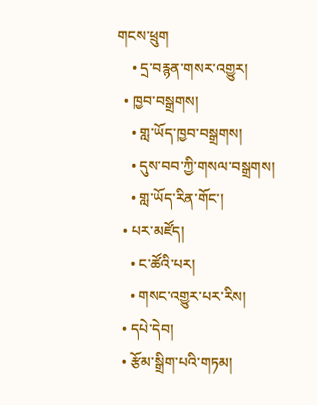གངས་ཕྲུག
    • དྲ་བརྙན་གསར་འགྱུར།
  • ཁྱབ་བསྒྲགས།
    • གླ་ཡོད་ཁྱབ་བསྒྲགས།
    • དུས་བབ་ཀྱི་གསལ་བསྒྲགས།
    • གླ་ཡོད་རིན་གོང་།
  • པར་མཛོད།
    • ང་ཚོའི་པར།
    • གསང་འགྱུར་པར་རིས།
  • དཔེ་དེབ།
  • རྩོམ་སྒྲིག་པའི་གཏམ།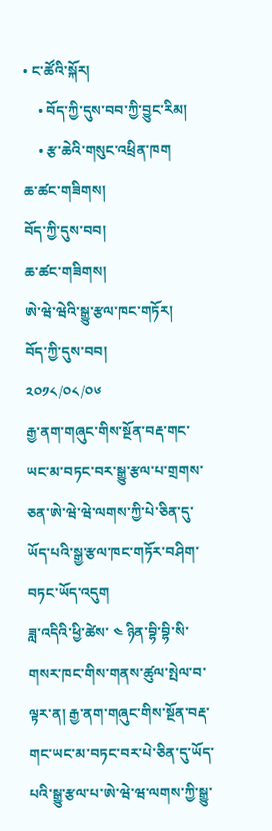• ང་ཚོའི་སྐོར།
    • བོད་ཀྱི་དུས་བབ་ཀྱི་བྱུང་རིམ།
    • རྩ་ཆེའི་གསུང་འཕྲིན་ཁག
ཆ་ཚང་གཟིགས།
བོད་ཀྱི་དུས་བབ།
ཆ་ཚང་གཟིགས།
ཨེ་ཝེ་ཝེའི་སྒྱུ་རྩལ་ཁང་གཏོར།
བོད་ཀྱི་དུས་བབ།
༢༠༡༨/༠༨/༠༦
རྒྱ་ནག་གཞུང་གིས་སྔོན་བརྡ་གང་ཡང་མ་བཏང་བར་སྒྱུ་རྩལ་པ་གྲགས་ཅན་ཨེ་ཝེ་ཝེ་ལགས་ཀྱི་པེ་ཅིན་དུ་ཡོད་པའི་སྒྱ་རྩལ་ཁང་གཏོར་བཤིག་བཏང་ཡོད་འདུག
ཟླ་འདིའི་ཕྱི་ཚེས་ ༤ ཉིན་བྷི་བྷི་སི་གསར་ཁང་གིས་གནས་ཚུལ་སྤེལ་བ་ལྟར་ན། རྒྱ་ནག་གཞུང་གིས་སྔོན་བརྡ་གང་ཡང་མ་བཏང་བར་པེ་ཅིན་དུ་ཡོད་པའི་སྒྱུ་རྩལ་པ་ཨེ་ཝེ་ཝ་ལགས་ཀྱི་སྒྱུ་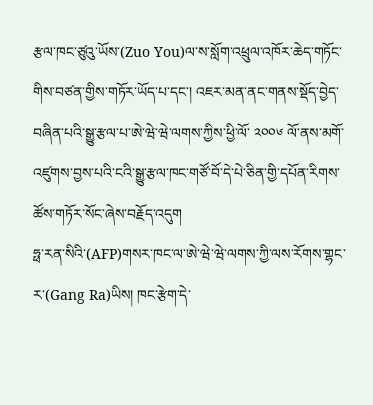རྩལ་ཁང་ཙུའུ་ཡོས་(Zuo You)ལ་ས་སློག་འཕྲུལ་འཁོར་ཆེད་གཏོང་གིས་བཙན་གྱིས་གཏོར་ཡོད་པ་དང་། འཇར་མན་ནང་གནས་སྡོད་བྱེད་བཞིན་པའི་སྒྱུ་རྩལ་པ་ཨེ་ཝེ་ཝེ་ལགས་ཀྱིས་ཕྱི་ལོ་ ༢༠༠༦ ལོ་ནས་མགོ་འཛུགས་བྱས་པའི་ངའི་སྒྱུ་རྩལ་ཁང་གཙོ་བོ་དེ་པེ་ཅིན་གྱི་དཔོན་རིགས་ཚོས་གཏོར་སོང་ཞེས་བརྗོད་འདུག
ཧྥ་རན་སིའི་(AFP)གསར་ཁང་ལ་ཨེ་ཝེ་ཝེ་ལགས་ཀྱི་ལས་རོགས་གྷང་ར་(Gang Ra)ཡིས། ཁང་རྩེག་དེ་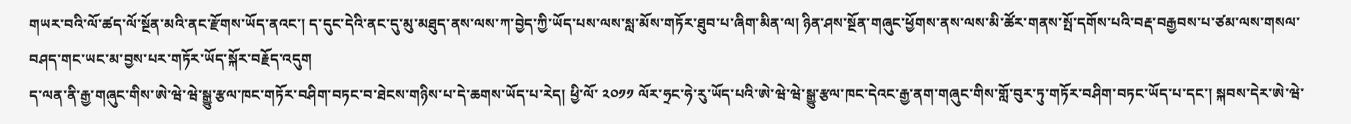གཡར་བའི་ལོ་ཚད་ལོ་སྔོན་མའི་ནང་རྫོགས་ཡོད་ནའང་། ད་དུང་དེའི་ནང་དུ་མུ་མཐུད་ནས་ལས་ཀ་བྱེད་ཀྱི་ཡོད་པས་ལས་སླ་མོས་གཏོར་ཐུབ་པ་ཞིག་མིན་ལ། ཉིན་ཤས་སྔོན་གཞུང་ཕྱོགས་ནས་ལས་མི་ཚོར་གནས་སྤོ་དགོས་པའི་བརྡ་བརྒྱབས་པ་ཙམ་ལས་གསལ་བཤད་གང་ཡང་མ་བྱས་པར་གཏོར་ཡོད་སྐོར་བརྗོད་འདུག
ད་ལན་ནི་རྒྱ་གཞུང་གིས་ཨེ་ཝེ་ཝེ་སྒྱུ་རྩལ་ཁང་གཏོར་བཤིག་བཏང་བ་ཐེངས་གཉིས་པ་དེ་ཆགས་ཡོད་པ་རེད། ཕྱི་ལོ་ ༢༠༡༡ ལོར་ཧྲང་ཧེ་རུ་ཡོད་པའི་ཨེ་ཝེ་ཝེ་སྒྱུ་རྩལ་ཁང་དེའང་རྒྱ་ནག་གཞུང་གིས་གློ་བུར་ཏུ་གཏོར་བཤིག་བཏང་ཡོད་པ་དང་། སྐབས་དེར་ཨེ་ཝེ་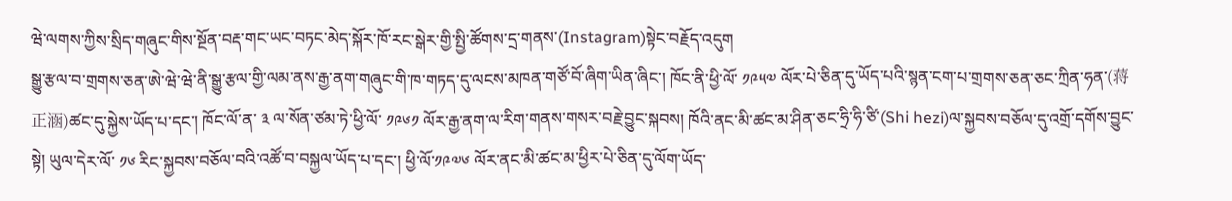ཝེ་ལགས་ཀྱིས་སྲིད་གཞུང་གིས་སྔོན་བརྡ་གང་ཡང་བཏང་མེད་སྐོར་ཁོ་རང་སྒེར་གྱི་སྤྱི་ཚོགས་དྲ་གནས་(Instagram)སྟེང་བརྗོད་འདུག
སྒྱུ་རྩལ་བ་གྲགས་ཅན་ཨེ་ཝེ་ཝེ་ནི་སྒྱུ་རྩལ་གྱི་ལམ་ནས་རྒྱ་ནག་གཞུང་གི་ཁ་གཏད་དུ་ལངས་མཁན་གཙོ་བོ་ཞིག་ཡིན་ཞིང་། ཁོང་ནི་ཕྱི་ལོ་ ༡༩༥༧ ལོར་པེ་ཅིན་དུ་ཡོད་པའི་སྙན་ངག་པ་གྲགས་ཅན་ཅང་ཀྲིན་ཧན་(蒋正涵)ཚང་དུ་སྐྱེས་ཡོད་པ་དང་། ཁོང་ལོ་ན་ ༣ ལ་སོན་ཙམ་ཏེ་ཕྱི་ལོ་ ༡༩༦༡ ལོར་རྒྱ་ནག་ལ་རིག་གནས་གསར་བརྗེ་བྱུང་སྐབས། ཁོའི་ནང་མི་ཚང་མ་ཤིན་ཅང་ཧྲི་ཧི་ཙི་(Shi hezi)ལ་སྐྱབས་བཅོལ་དུ་འགྲོ་དགོས་བྱུང་སྟེ། ཡུལ་དེར་ལོ་ ༡༦ རིང་སྐྱབས་བཅོལ་བའི་འཚོ་བ་བསྐྱལ་ཡོད་པ་དང་། ཕྱི་ལོ་༡༩༧༦ ལོར་ནང་མི་ཚང་མ་ཕྱིར་པེ་ཅིན་དུ་ལོག་ཡོད་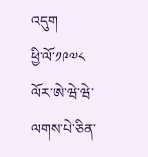འདུག
ཕྱི་ལོ་༡༩༧༨ ལོར་ཨེ་ཝེ་ཝེ་ལགས་པེ་ཅིན་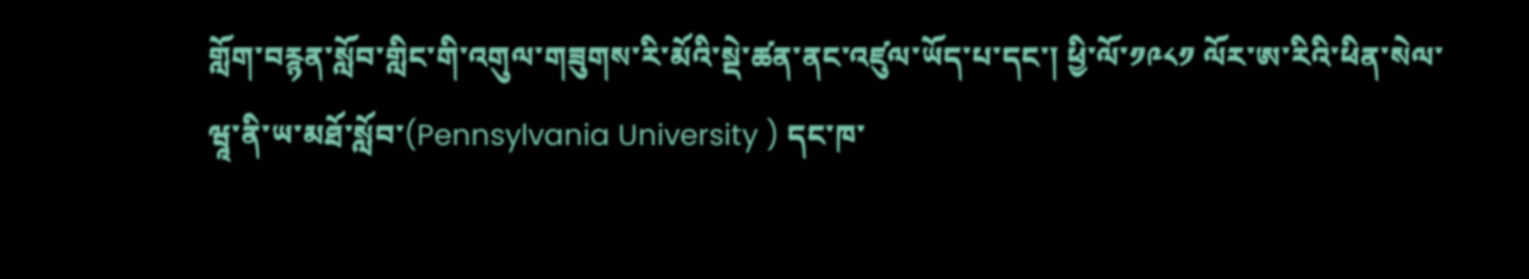གློག་བརྙན་སློབ་གླིང་གི་འགུལ་གཟུགས་རི་མོའི་སྡེ་ཚན་ནང་འཛུལ་ཡོད་པ་དང་། ཕྱི་ལོ་༡༩༨༡ ལོར་ཨ་རིའི་ཕིན་སེལ་ཝཱ་ནི་ཡ་མཐོ་སློབ་(Pennsylvania University ) དང་ཁ་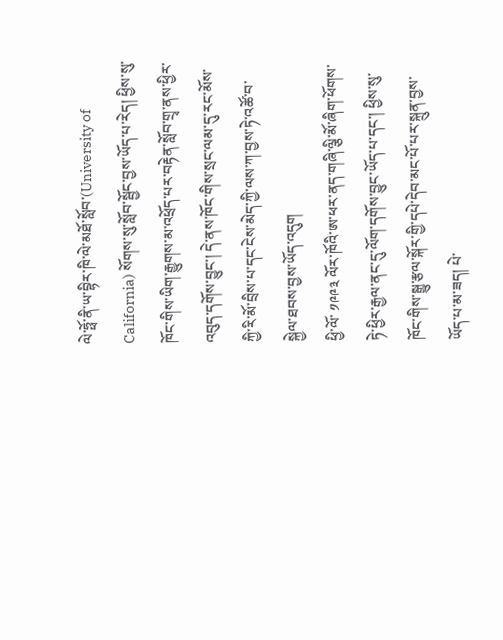ལེ་ཧྥོ་ནི་ཡ་བྷིར་ཁི་ལེ་མཐོ་སློབ་(University of California) སོགས་སུ་སློབ་སྦྱོང་བྱས་ཡོད་པ་རེད། ཕྱིས་སུ་ཁོང་གིས་ཡིག་རྒྱུགས་མ་འཕྲོད་པར་བརྟེན་སློབ་གྲྭ་ནས་ཕྱིར་འབུད་དགོས་བྱུང་། དེ་ནས་ཁོང་གིས་སྲང་ལམ་དུ་རང་མོས་ཀྱི་རི་མོ་བྲིས་པ་དང་ངེས་མེད་ཀྱི་ལས་ཀ་བྱས་ཏེ་འཚོ་བ་སྐྱེལ་ཐབས་བྱས་ཡོད་འདུག
ཕྱི་ལོ་ ༡༩༩༣ ལོར་ཁོའི་ཨ་ཕར་ནད་གཞི་ལྕི་མོ་ཞིག་ཕོགས་ཏེ་ཕྱིར་རྒྱལ་ནང་དུ་ལོག་དགོས་བྱུང་ཡོད་པ་དང་། ཕྱིས་སུ་ཁོང་གིས་སྒྱུ་རྩལ་སྐོར་གྱི་དཔེ་དེབ་མང་པོ་པར་སྐྲུན་བྱས་ཡོད་པ་མ་ཟད། པེ་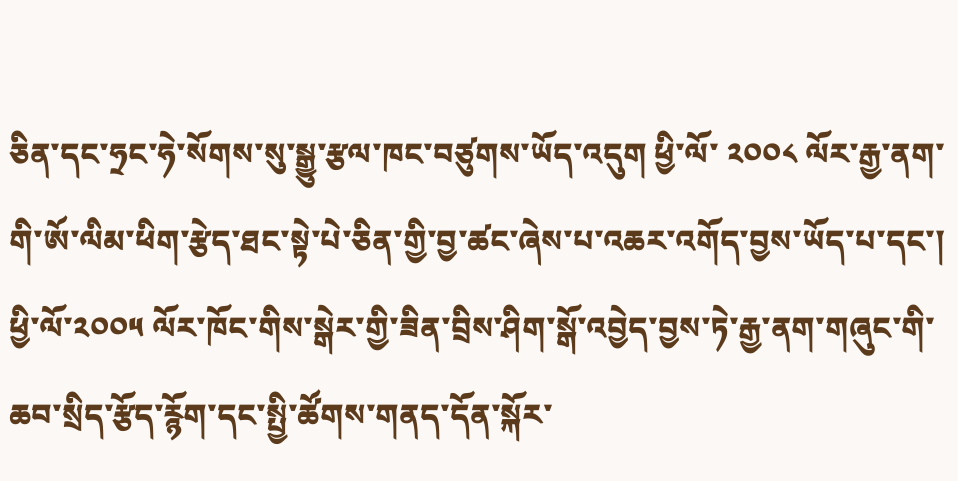ཅིན་དང་ཧྲང་ཧེ་སོགས་སུ་སྒྱུ་རྩལ་ཁང་བཙུགས་ཡོད་འདུག ཕྱི་ལོ་ ༢༠༠༨ ལོར་རྒྱ་ནག་གི་ཨོ་ལིམ་ཕིག་རྩེད་ཐང་སྟེ་པེ་ཅིན་གྱི་བྱ་ཚང་ཞེས་པ་འཆར་འགོད་བྱས་ཡོད་པ་དང་།  ཕྱི་ལོ་༢༠༠༥ ལོར་ཁོང་གིས་སྒེར་གྱི་ཟིན་བྲིས་ཤིག་སྒོ་འབྱེད་བྱས་ཏེ་རྒྱ་ནག་གཞུང་གི་ཆབ་སྲིད་རྩོད་རྙོག་དང་སྤྱི་ཚོགས་གནད་དོན་སྐོར་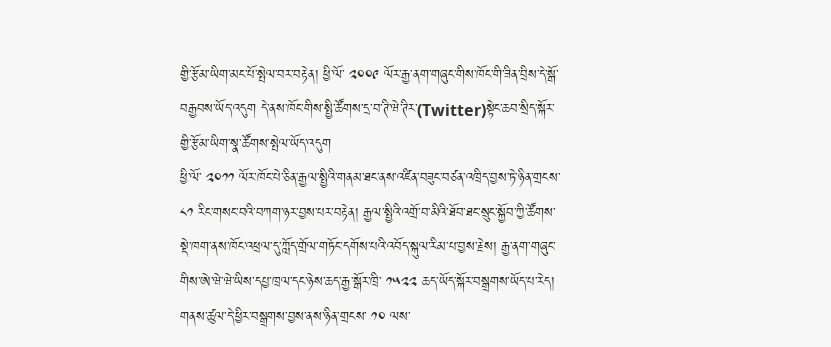གྱི་རྩོམ་ཡིག་མང་པོ་སྤེལ་བར་བརྟེན། ཕྱི་ལོ་ ༢༠༠༩ ལོར་རྒྱ་ནག་གཞུང་གིས་ཁོང་གི་ཟིན་བྲིས་དེ་སྒོ་བརྒྱབས་ཡོད་འདུག དེ་ནས་ཁོང་གིས་སྤྱི་ཚོགས་དྲ་བ་ཊི་ཝེ་ཊིར་(Twitter)སྟེང་ཆབ་སྲིད་སྐོར་གྱི་རྩོམ་ཡིག་སྣ་ཚོགས་སྤེལ་ཡོད་འདུག
ཕྱི་ལོ་ ༢༠༡༡ ལོར་ཁོང་པེ་ཅིན་རྒྱལ་སྤྱིའི་གནམ་ཐང་ནས་འཛིན་བཟུང་བཙན་འཁྲིད་བྱས་ཏེ་ཉིན་གྲངས་ ༨༡ རིང་གསང་བའི་བཀག་ཉར་བྱས་པར་བརྟེན། རྒྱལ་སྤྱིའི་འགྲོ་བ་མིའི་ཐོབ་ཐང་སྲུང་སྐྱོབ་ཀྱི་ཚོགས་སྡེ་ཁག་ནས་ཁོང་འཕྲལ་དུ་ཀློད་གྲོལ་གཏོང་དགོས་པའི་འབོད་སྐུལ་རིམ་པ་བྱས་རྗེས། རྒྱ་ནག་གཞུང་གིས་ཨེ་ཝེ་ཝེ་ཡིས་དཔྱ་ཁྲལ་དང་ཉེས་ཆད་རྒྱ་སྒོར་ཁྲི་ ༡༥༢༢ ཆད་ཡོད་སྐོར་བསྒྲགས་ཡོད་པ་རེད། གནས་ཚུལ་དེ་ཕྱིར་བསྒྲགས་བྱས་ནས་ཉིན་གྲངས་ ༡༠ ལས་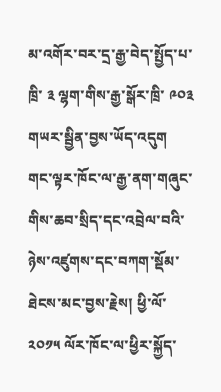མ་འགོར་བར་དྲ་རྒྱ་བེད་སྤྱོད་པ་ཁྲི་ ༣ ལྷག་གིས་རྒྱ་སྒོར་ཁྲི་ ༩༠༣ གཡར་སྦྱིན་བྱས་ཡོད་འདུག གང་ལྟར་ཁོང་ལ་རྒྱ་ནག་གཞུང་གིས་ཆབ་སྲིད་དང་འབྲེལ་བའི་ཉེས་འཛུགས་དང་བཀག་སྡོམ་ཐེངས་མང་བྱས་རྗེས། ཕྱི་ལོ་ ༢༠༡༥ ལོར་ཁོང་ལ་ཕྱིར་སྐྱོད་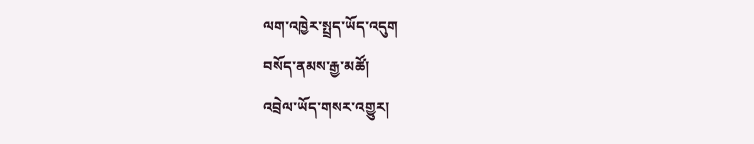ལག་འཁྱེར་སྤྲད་ཡོད་འདུག
བསོད་ནམས་རྒྱ་མཚོ།
འབྲེལ་ཡོད་གསར་འགྱུར།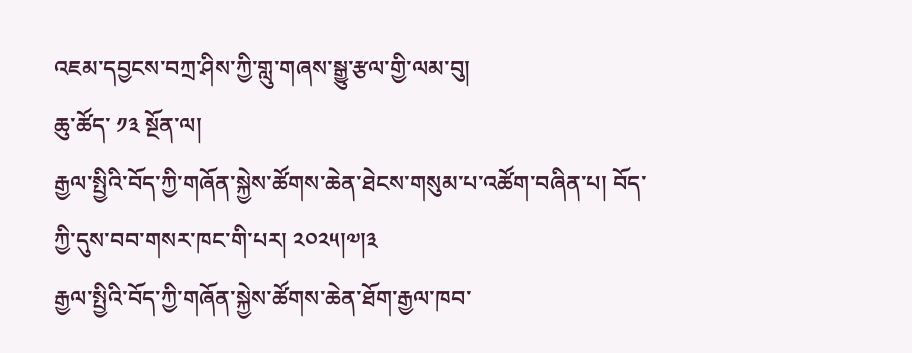འཇམ་དབྱངས་བཀྲ་ཤིས་ཀྱི་གླུ་གཞས་སྒྱུ་རྩལ་གྱི་ལམ་བུ།
ཆུ་ཚོད་ ༡༣ སྔོན་ལ།
རྒྱལ་སྤྱིའི་བོད་ཀྱི་གཞོན་སྐྱེས་ཚོགས་ཆེན་ཐེངས་གསུམ་པ་འཚོག་བཞིན་པ། བོད་ཀྱི་དུས་བབ་གསར་ཁང་གི་པར། ༢༠༢༥།༧།༣
རྒྱལ་སྤྱིའི་བོད་ཀྱི་གཞོན་སྐྱེས་ཚོགས་ཆེན་ཐོག་རྒྱལ་ཁབ་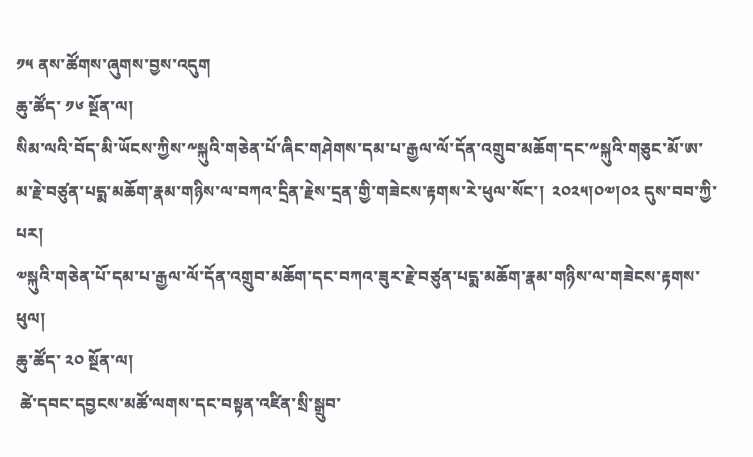༡༥ ནས་ཚོགས་ཞུགས་བྱས་འདུག
ཆུ་ཚོད་ ༡༦ སྔོན་ལ།
སིམ་ལའི་བོད་མི་ཡོངས་ཀྱིས་༸སྐུའི་གཅེན་པོ་ཞིང་གཤེགས་དམ་པ་རྒྱལ་ལོ་དོན་འགྲུབ་མཆོག་དང་༸སྐུའི་གཅུང་མོ་ཨ་མ་རྗེ་བཙུན་པདྨ་མཆོག་རྣམ་གཉིས་ལ་བཀའ་དྲིན་རྗེས་དྲན་གྱི་གཟེངས་རྟགས་རེ་ཕུལ་སོང་།  ༢༠༢༥།༠༧།༠༢ དུས་བབ་ཀྱི་པར།
༧སྐུའི་གཅེན་པོ་དམ་པ་རྒྱལ་ལོ་དོན་འགྲུབ་མཆོག་དང་བཀའ་ཟུར་རྗེ་བཙུན་པདྨ་མཆོག་རྣམ་གཉིས་ལ་གཟེངས་རྟགས་ཕུལ།
ཆུ་ཚོད་ ༢༠ སྔོན་ལ།
 ཚེ་དབང་དབྱངས་མཚོ་ལགས་དང་བསྟན་འཛིན་སྲི་སྒྲུབ་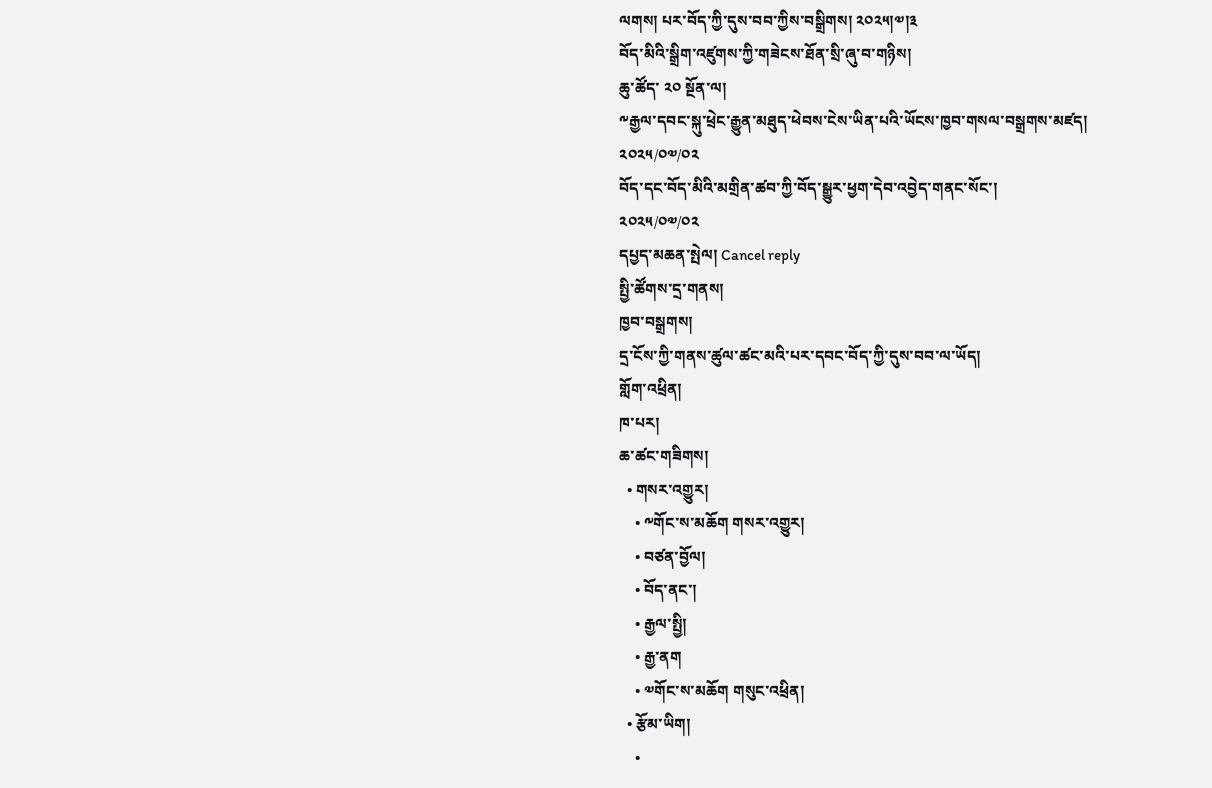ལགས། པར་བོད་ཀྱི་དུས་བབ་ཀྱིས་བསྒྲིགས། ༢༠༢༥།༧།༣
བོད་མིའི་སྒྲིག་འཛུགས་ཀྱི་གཟེངས་ཐོན་སྲི་ཞུ་བ་གཉིས།
ཆུ་ཚོད་ ༢༠ སྔོན་ལ།
༸རྒྱལ་དབང་སྐུ་ཕྲེང་རྒྱུན་མཐུད་ཕེབས་ངེས་ཡིན་པའི་ཡོངས་ཁྱབ་གསལ་བསྒྲགས་མཛད།
༢༠༢༥/༠༧/༠༢
བོད་དང་བོད་མིའི་མགྲིན་ཚབ་ཀྱི་བོད་སྒྱུར་ཕྱག་དེབ་འབྱེད་གནང་སོང་།
༢༠༢༥/༠༧/༠༢
དཔྱད་མཆན་སྤེལ། Cancel reply
སྤྱི་ཚོགས་དྲ་གནས།
ཁྱབ་བསྒྲགས།
དྲ་ངོས་ཀྱི་གནས་ཚུལ་ཚང་མའི་པར་དབང་བོད་ཀྱི་དུས་བབ་ལ་ཡོད།
གློག་འཕྲིན།
ཁ་པར།
ཆ་ཚང་གཟིགས།
  • གསར་འགྱུར།
    • ༸གོང་ས་མཆོག གསར་འགྱུར།
    • བཙན་བྱོལ།
    • བོད་ནང་།
    • རྒྱལ་སྤྱི།
    • རྒྱ་ནག
    • ༧གོང་ས་མཆོག གསུང་འཕྲིན།
  • རྩོམ་ཡིག།
    •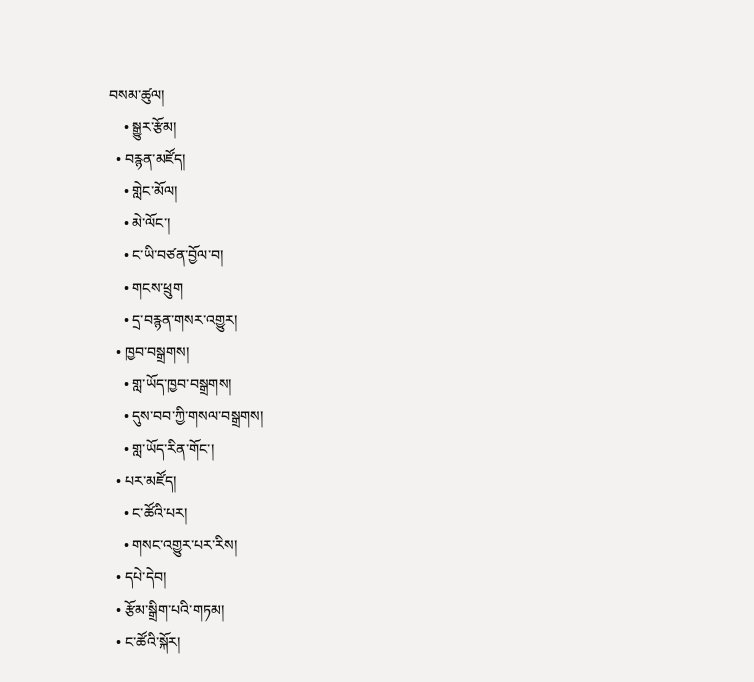བསམ་ཚུལ།
    • སྒྱུར་རྩོམ།
  • བརྙན་མཛོད།
    • གླེང་མོལ།
    • མེ་ལོང་།
    • ང་ཡི་བཙན་བྱོལ་བ།
    • གངས་ཕྲུག
    • དྲ་བརྙན་གསར་འགྱུར།
  • ཁྱབ་བསྒྲགས།
    • གླ་ཡོད་ཁྱབ་བསྒྲགས།
    • དུས་བབ་ཀྱི་གསལ་བསྒྲགས།
    • གླ་ཡོད་རིན་གོང་།
  • པར་མཛོད།
    • ང་ཚོའི་པར།
    • གསང་འགྱུར་པར་རིས།
  • དཔེ་དེབ།
  • རྩོམ་སྒྲིག་པའི་གཏམ།
  • ང་ཚོའི་སྐོར།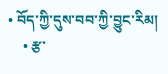• བོད་ཀྱི་དུས་བབ་ཀྱི་བྱུང་རིམ།
    • རྩ་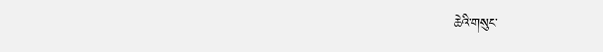ཆེའི་གསུང་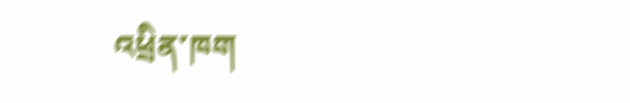འཕྲིན་ཁག